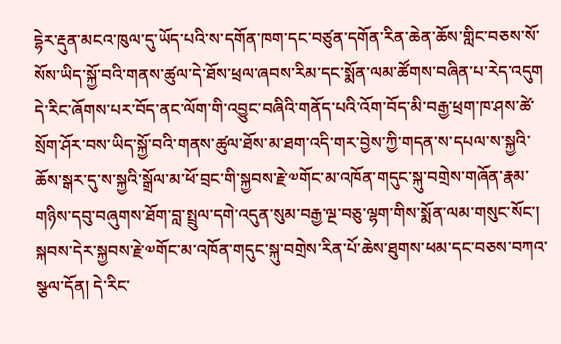དྷེར་རྡུན་མངའ་ཁུལ་དུ་ཡོད་པའི་ས་དགོན་ཁག་དང་བཙུན་དགོན་རིན་ཆེན་ཆོས་གླིང་བཅས་སོ་སོས་ཡིད་སྐྱོ་བའི་གནས་ཚུལ་དེ་ཐོས་ཕྲལ་ཞབས་རིམ་དང་སྨོན་ལམ་ཚོགས་བཞིན་པ་རེད་འདུག
དེ་རིང་ཞོགས་པར་བོད་ནང་ལོག་གི་འབྱུང་བཞིའི་གནོད་པའི་འོག་བོད་མི་བརྒྱ་ཕྲག་ཁ་ཤས་ཚེ་སྲོག་ཤོར་བས་ཡིད་སྐྱོ་བའི་གནས་ཚུལ་ཐོས་མ་ཐག་འདི་གར་བྱེས་ཀྱི་གདན་ས་དཔལ་ས་སྐྱའི་ཆོས་སྒར་དུ་ས་སྐྱའི་སྒྲོལ་མ་ཕོ་བྲང་གི་སྐྱབས་རྗེ་༧གོང་མ་འཁོན་གདུང་སྐུ་བགྲེས་གཞོན་རྣམ་གཉིས་དབུ་བཞུགས་ཐོག་བླ་སྤྲུལ་དགེ་འདུན་སུམ་བརྒྱ་ལྔ་བཅུ་ལྷག་གིས་སྨོན་ལམ་གསུང་སོང་། སྐབས་དེར་སྐྱབས་རྗེ་༧གོང་མ་འཁོན་གདུང་སྐུ་བགྲེས་རིན་པོ་ཆེས་ཐུགས་ཕམ་དང་བཅས་བཀའ་སྩལ་དོན། དེ་རིང་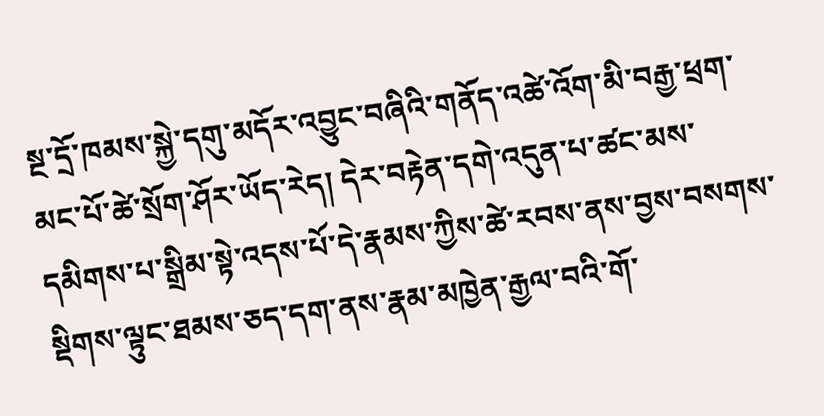སྔ་དྲོ་ཁམས་སྐྱེ་དགུ་མདོར་འབྱུང་བཞིའི་གནོད་འཚེ་འོག་མི་བརྒྱ་ཕྲག་མང་པོ་ཚེ་སྲོག་ཤོར་ཡོད་རེད། དེར་བརྟེན་དགེ་འདུན་པ་ཚང་མས་དམིགས་པ་སྒྲིམ་སྟེ་འདས་པོ་དེ་རྣམས་ཀྱིས་ཚེ་རབས་ནས་བྱས་བསགས་སྡིགས་ལྟུང་ཐམས་ཅད་དག་ནས་རྣམ་མཁྱེན་རྒྱལ་བའི་གོ་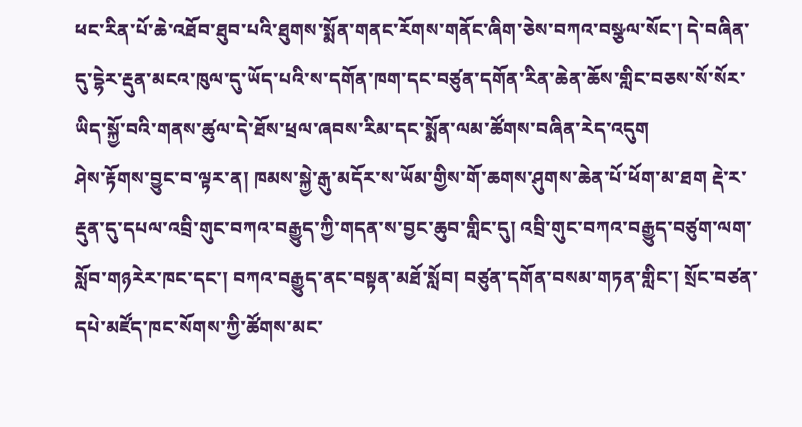ཕང་རིན་པོ་ཆེ་འཐོབ་ཐུབ་པའི་ཐུགས་སྨོན་གནང་རོགས་གནོང་ཞིག་ཅེས་བཀའ་བསྩལ་སོང་། དེ་བཞིན་དུ་དྷེར་རྡུན་མངའ་ཁུལ་དུ་ཡོད་པའི་ས་དགོན་ཁག་དང་བཙུན་དགོན་རིན་ཆེན་ཆོས་གླིང་བཅས་སོ་སོར་ཡིད་སྐྱོ་བའི་གནས་ཚུལ་དེ་ཐོས་ཕྲལ་ཞབས་རིམ་དང་སྨོན་ལམ་ཚོགས་བཞིན་རེད་འདུག
ཤེས་རྟོགས་བྱུང་བ་ལྟར་ན། ཁམས་སྐྱེ་རྒུ་མདོར་ས་ཡོམ་གྱིས་གོ་ཆགས་ཤུགས་ཆེན་པོ་ཕོག་མ་ཐག རྡེ་ར་རྡུན་དུ་དཔལ་འབྲི་གུང་བཀའ་བརྒྱུད་ཀྱི་གདན་ས་བྱང་ཆུབ་གླིང་དུ། འབྲི་གུང་བཀའ་བརྒྱུད་བཙུག་ལག་སློབ་གཉརེར་ཁང་དང་། བཀའ་བརྒྱུད་ནང་བསྟན་མཐོ་སློབ། བཙུན་དགོན་བསམ་གཏན་གླིང་། སྲོང་བཙན་དཔེ་མཛོད་ཁང་སོགས་ཀྱི་ཚོགས་མང་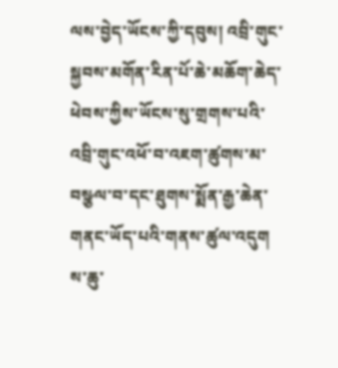ལས་བྱེད་ཡོངས་ཀྱི་དབུས། འབྲི་གུང་སྐྱབས་མགོན་རིན་པོ་ཆེ་མཆོག་ཆེད་ཕེབས་ཀྱིས་ཡོངས་སུ་གྲགས་པའི་འབྲི་གུང་འཕོ་བ་འཇག་ཚུགས་མ་བསྩལ་བ་དང་ཐུགས་སྨོན་རྒྱ་ཆེན་གནང་ཡོད་པའི་གནས་ཚུལ་འདུག
ས་ཆུ་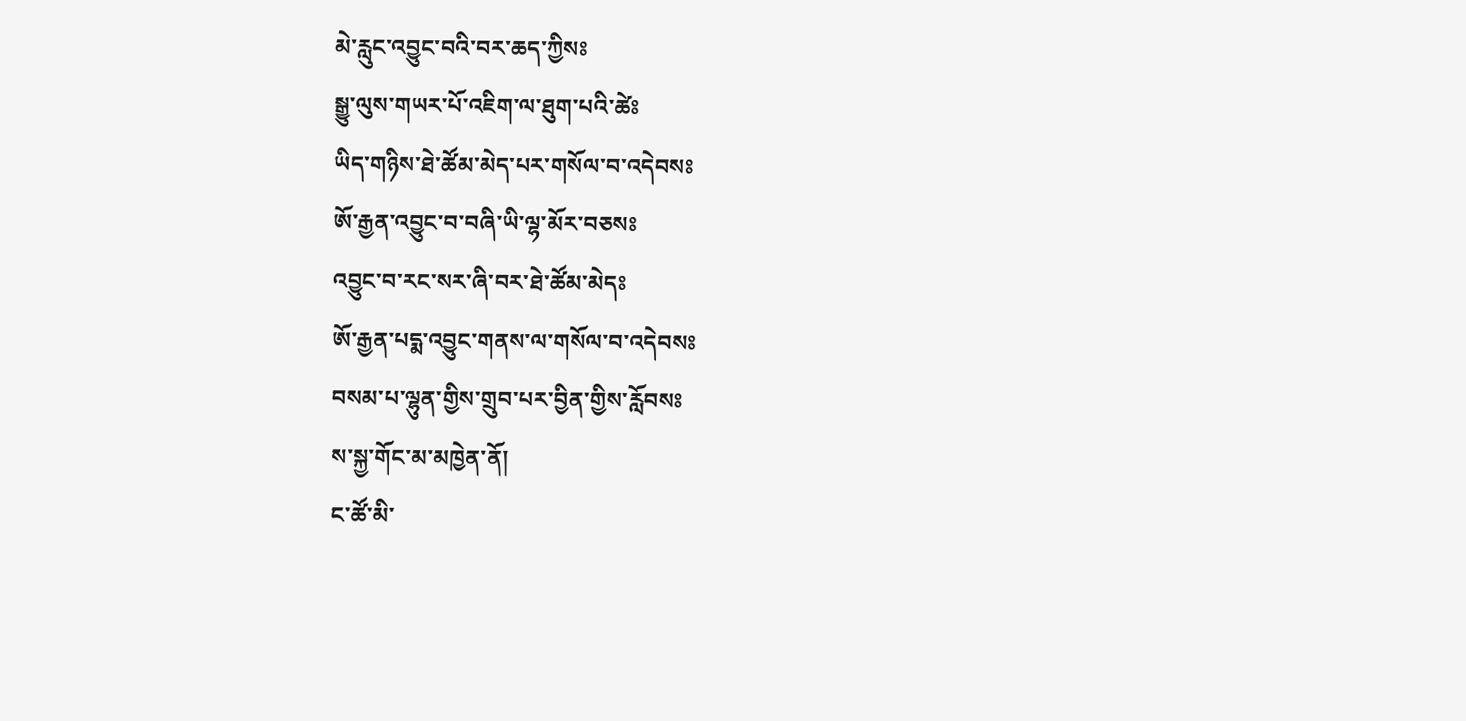མེ་རླུང་འབྱུང་བའི་བར་ཆད་ཀྱིསཿ
སྒྱུ་ལུས་གཡར་པོ་འཇིག་ལ་ཐུག་པའི་ཚེཿ
ཡིད་གཉིས་ཐེ་ཚོམ་མེད་པར་གསོལ་བ་འདེབསཿ
ཨོ་རྒྱན་འབྱུང་བ་བཞི་ཡི་ལྷ་མོར་བཅསཿ
འབྱུང་བ་རང་སར་ཞི་བར་ཐེ་ཚོམ་མེདཿ
ཨོ་རྒྱན་པདྨ་འབྱུང་གནས་ལ་གསོལ་བ་འདེབསཿ
བསམ་པ་ལྷུན་གྱིས་གྲུབ་པར་བྱིན་གྱིས་རློབསཿ
ས་སྐྱ་གོང་མ་མཁྱེན་ནོ།
ང་ཚོ་མི་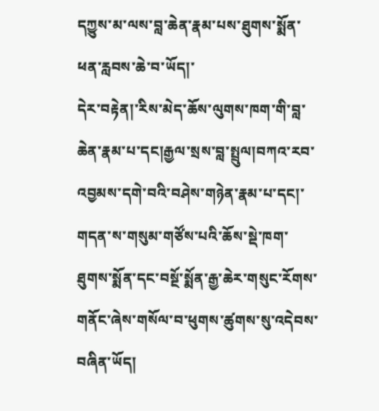དཀྱུས་མ་ལས་བླ་ཆེན་རྣམ་པས་ཐུགས་སྨོན་ཕན་རླབས་ཆེ་བ་ཡོད།་
དེར་བརྟེན།་རིས་མེད་ཆོས་ལུགས་ཁག་གི་བླ་ཆེན་རྣམ་པ་དང།རྒྱལ་སྲས་བླ་སྤྲུལ།བཀའ་རབ་འབྱམས་དགེ་བའི་བཤེས་གཉེན་རྣམ་པ་དང།་གདན་ས་གསུམ་གཙོས་པའི་ཆོས་སྡེ་ཁག་ཐུགས་སྨོན་དང་བསྔོ་སྨོན་རྒྱ་ཆེར་གསུང་རོགས་གནོང་ཞེས་གསོལ་བ་ཕུགས་ཚུགས་སུ་འདེབས་བཞིན་ཡོད།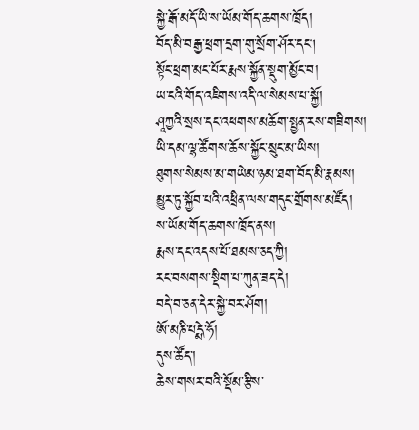སྐྱེ་རྒོ་མདོ་ཡི་ས་ཡོམ་གོད་ཆགས་ཁྲོད།
བོད་མི་བརྒྱ་ཕྲག་དྲག་གུ་སྲོག་ཤོར་དང།
སྟོང་ཕྲག་མང་པོར་རྨས་སྐྱོན་སྡུག་མྱོང་བ།
ཡ་ངའི་གོད་འཇིགས་འདི་ལ་སེམས་པ་སྐྱོ།
ཤཱཀྱའི་སྲས་དང་འཕགས་མཆོག་སྤྱན་རས་གཟིགས།
ཡི་དམ་ལྷ་ཚོགས་ཆོས་སྐྱོང་སྲུང་མ་ཡིས།
ཐུགས་སེམས་མ་གཡེམ་ཉམ་ཐག་བོད་མི་རྣམས།
མྱུར་ཏུ་སྐྱོབ་པའི་འཕྲིན་ལས་གདུང་གྲོགས་མཛོད།
ས་ཡོམ་གོད་ཆགས་ཁྲོད་ནས།
རྨས་དང་འདས་པོ་ཐམས་ཅད་ཀྱི།
རང་བསགས་སྡིག་པ་ཀུན་ཟད་དེ།
བདེ་བ་ཅན་དེར་སྐྱེ་བར་ཤོག།
ཨོ་མཎི་པདྨེ་ཧོ།
དུས་ཚོད་།
ཆེས་གསར་བའི་སྡོམ་རྩིས་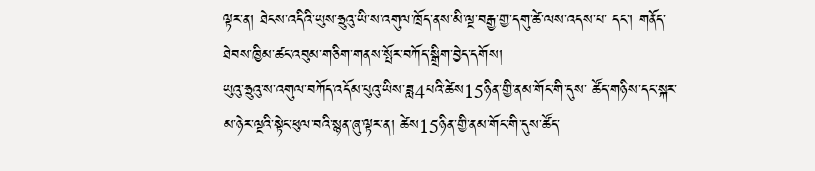ལྟར་ན། ཐེངས་འདིའི་ཡུས་ཧྲུའུ་ཡི་ས་འགུལ་ཁྲོད་ནས་མི་ལྔ་བརྒྱ་གྱ་དགུ་ཚེ་ལས་འདས་པ་ དང་། གནོད་ཐེབས་ཁྱིམ་ཚང་འབུམ་གཅིག་གནས་སྤོར་བཀོད་སྒྲིག་བྱེད་དགོས།
ཡུའུ་ཧྲུའུ་ས་འགུལ་བཀོད་འདོམ་པུའུ་ཡིས་ཟླ4པའི་ཚེས15ཉིན་གྱི་ནམ་གོང་གི་དུས་ ཚོད་གཉིས་དང་སྐར་མ་ཉེར་ལྔའི་སྟེང་ཕུལ་བའི་སྙན་ཞུ་ལྟར་ན། ཚེས15ཉིན་གྱི་ནམ་གོང་གི་དུས་ཚོད་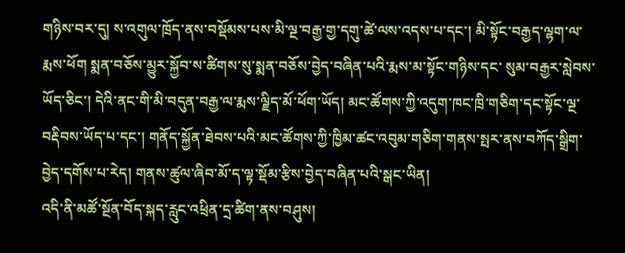གཉིས་བར་དུ། ས་འགུལ་ཁྲོད་ནས་བསྡོམས་པས་མི་ལྔ་བརྒྱ་གྱ་དགུ་ཚེ་ལས་འདས་པ་དང་། མི་སྟོང་བརྒྱད་ལྷག་ལ་རྨས་ཕོག སྨན་བཅོས་མྱུར་སྐྱོབ་ས་ཚིགས་སུ་སྨན་བཅོས་བྱེད་བཞིན་པའི་རྨས་མ་སྟོང་གཉིས་དང་ སུམ་བརྒྱར་སླེབས་ཡོད་ཅིང་། དེའི་ནང་གི་མི་བདུན་བརྒྱ་ལ་རྨས་ལྗིད་མོ་ཕོག་ཡོད། མང་ཚོགས་ཀྱི་འདུག་ཁང་ཁྲི་གཅིག་དང་སྟོང་ལྔ་བརྡིབས་ཡོད་པ་དང་། གནོད་སྐྱོན་ཐེབས་པའི་མང་ཚོགས་ཀྱི་ཁྱིམ་ཚང་འབུམ་གཅིག་གནས་སྤར་ནས་བཀོད་སྒྲིག་ བྱེད་དགོས་པ་རེད། གནས་ཚུལ་ཞིབ་མོ་ད་ལྟ་སྡོམ་རྩིས་བྱེད་བཞིན་པའི་སྒང་ཡིན།
འདི་ནི་མཚོ་སྔོན་བོད་སྐད་རླུང་འཕྲིན་དྲ་ཚིག་ནས་བཤུས།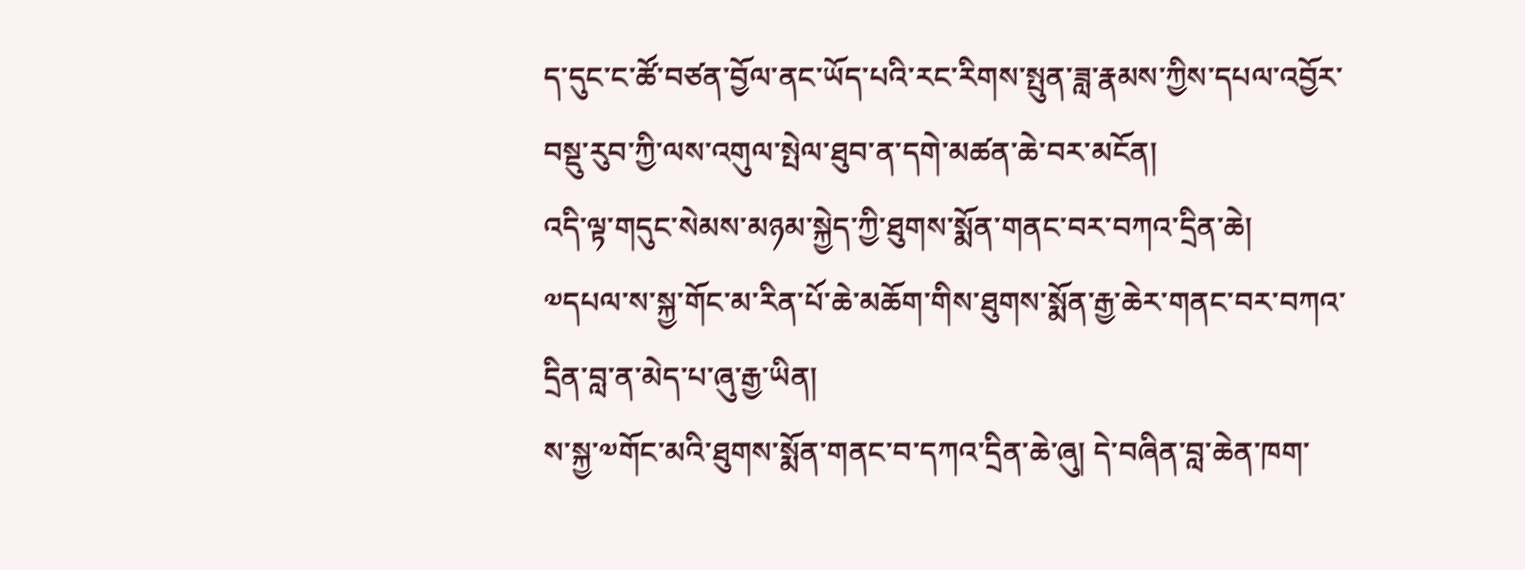ད་དུང་ང་ཚོ་བཙན་བྱོལ་ནང་ཡོད་པའི་རང་རིགས་སྤུན་ཟླ་རྣམས་ཀྱིས་དཔལ་འབྱོར་བསྡུ་རུབ་ཀྱི་ལས་འགུལ་སྤེལ་ཐུབ་ན་དགེ་མཚན་ཆེ་བར་མངོན།
འདི་ལྟ་གདུང་སེམས་མཉམ་སྐྱེད་ཀྱི་ཐུགས་སྨོན་གནང་བར་བཀའ་དྲིན་ཆེ།
༧དཔལ་ས་སྐྱ་གོང་མ་རིན་པོ་ཆེ་མཆོག་གིས་ཐུགས་སྨོན་རྒྱ་ཆེར་གནང་བར་བཀའ་དྲིན་བླ་ན་མེད་པ་ཞུ་རྒྱ་ཡིན།
ས་སྐྱ་༧གོང་མའི་ཐུགས་སྨོན་གནང་བ་དཀའ་དྲིན་ཆེ་ཞུ། དེ་བཞིན་བླ་ཆེན་ཁག་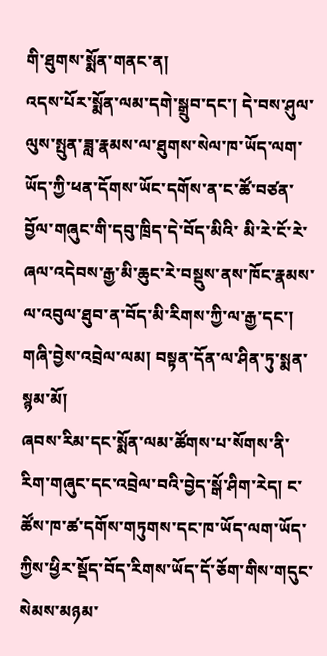གི་ཐུགས་སྨོན་གནང་ན།
འདས་པོར་སྨོན་ལམ་དགེ་སྒྲུབ་དང་། དེ་བས་ཤུལ་ལུས་སྤུན་ཟླ་རྣམས་ལ་ཐུགས་སེལ་ཁ་ཡོད་ལག་ཡོད་ཀྱི་ཕན་དོགས་ཡོང་དགོས་ན་ང་ཚོ་བཙན་བྱོལ་གཞུང་གི་དབུ་ཁྲིད་དེ་བོད་མིའི་ མི་རེ་ངོ་རེ་ཞལ་འདེབས་རྒྱ་མི་ཆུང་རེ་བསྡུས་ནས་ཁོང་རྣམས་ལ་འབུལ་ཐུབ་ན་བོད་མི་རིགས་ཀྱི་ལ་རྒྱ་དང་། གཞི་བྱེས་འབྲེལ་ལམ། བསྟན་དོན་ལ་ཤིན་ཏུ་སྨན་སྙམ་མོ།
ཞབས་རིམ་དང་སྨོན་ལམ་ཚོགས་པ་སོགས་ནི་རིག་གཞུང་དང་འབྲེལ་བའི་བྱེད་སྒོ་ཤིག་རེད། ང་ཚོས་ཁ་ཚ་དགོས་གཏུགས་དང་ཁ་ཡོད་ལག་ཡོད་ཀྱིས་ཕྱིར་སྡོད་བོད་རིགས་ཡོད་དོ་ཅོག་གིས་གདུང་སེམས་མཉམ་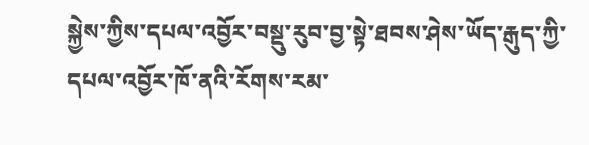སྐྱེས་ཀྱིས་དཔལ་འབྱོར་བསྡུ་རུབ་བྱ་སྟེ་ཐབས་ཤེས་ཡོད་རྒུད་ཀྱི་དཔལ་འབྱོར་ཁོ་ནའི་རོགས་རམ་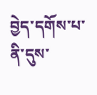བྱེད་དགོས་པ་ནི་དུས་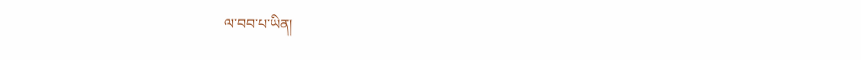ལ་བབ་པ་ཡིན།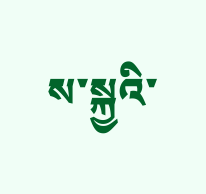ས་སྐྱའི་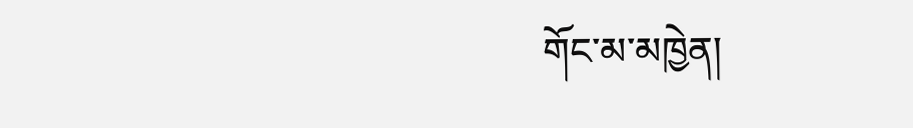གོང་མ་མཁྱེན།